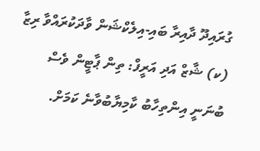ގުރައިދޫ ދާއިރާ ބައި-އިލެކްޝަން ވާދަކުރައްވާ ރިޒާ (ކ) ޝާޒް އަދި އަރީފް: ތިން ޕާޓީން ވެސް ބުނަނީ އިންތިހާބު ކާމިޔާބުވާނެ ކަމަށް.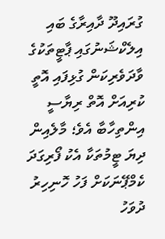ގުރައިދޫ ދާއިރާގެ ބައި އިލެކްޝަނުގައި ޕާޓީތަކުގެ ވާދަވެރިކަން ގުޅިފައި އޮތީ ކުރިއަށް އޮތް ރިޔާސީ އިންތިހާބާ އެވެ؛ މާލެއިން ދިޔަ ޓީމުތަކާ އެކު ފޯރިގަދަ ކެމްޕޭނަކަށް ފަހު ހޮނިހިރު ދުވަހު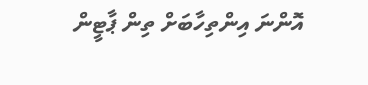އޮންނަ އިންތިހާބަށް ތިން ޕާޓީން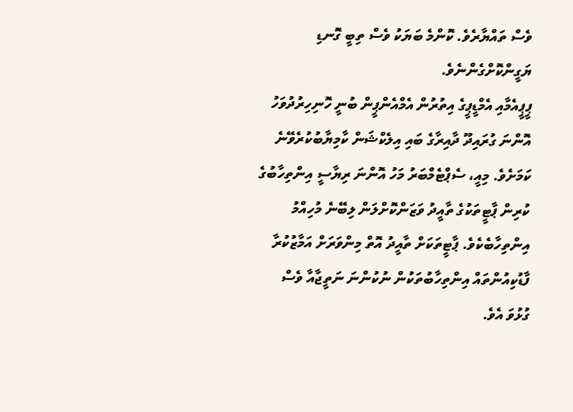ވެސް ތައްޔާރެވެ. ކޮންމެ ބަޔަކު ވެސް ތިބީ ގޮނޑި ޔަގީންކޮށްގެންނެވެ.
ޕީޕީއެމާއި އެމްޑީޕީގެ އިތުރުން އެމްއެންޕީން ބުނީ ހޮނިހިރުދުވަހު އޮންނަ ގުރައިދޫ ދާއިރާގެ ބައި އިލެކްޝަން ކާމިޔާބުކުރެވޭނެ ކަމަށެވެ. މިއީ، ސެޕްޓެމްބަރު މަހު އޮންނަ ރިޔާސީ އިންތިހާބުގެ ކުރިން ޕާޓީތަކުގެ ތާއީދު ވަޒަންކޮށްލަން ލިބޭނެ މުހިއްމު އިންތިހާބެކެވެ. ޕާޓީތަކަށް ތާއީދު އޮތް މިންވަރަށް އަމާޒުކުރާ ފާޑުކިއުންތައް އިންތިހާބުތަކުން ނުކުންނަ ނަތީޖާއާ ވެސް ގުޅުވަ އެވެ.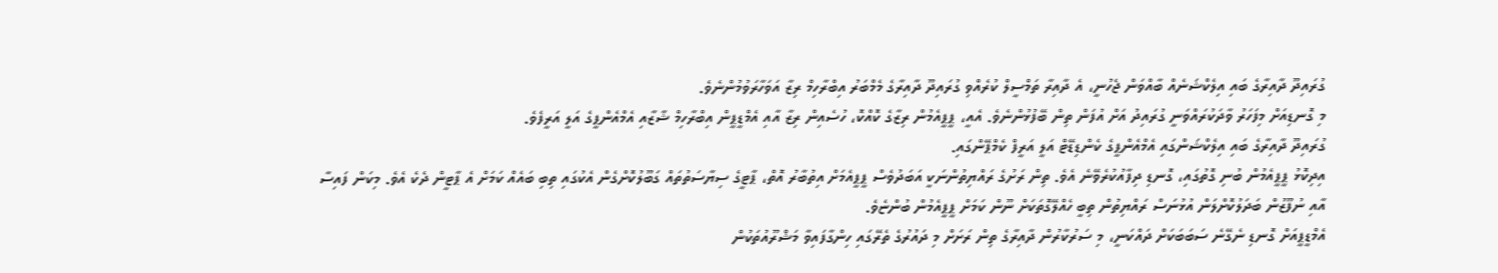ގުރައިދޫ ދާއިރާގެ ބައި އިލެކްޝަނެއް ބާއްވަން ޖެހުނީ، އެ ދާއިރާ ތަމްސީލް ކުރެއްވި ގުރައިދޫ ދާއިރާގެ މެމްބަރު އިބްރާހިމް ރިޒާ އަވަހާރަވުމުންނެވެ.
މި ގޮނޑިއަށް މިފަހަރު ވާދަކުރައްވަނީ ގުރައިދު އަށް އުފަން ތިން ބޭފުޅުންނެވެ. އެއީ، ޕީޕީއެމުން ރިޒާގެ ކޮއްކޮ، ހުސެއިން ރިޒާ އާއި އެމްޑީޕީން އިބްރާހިމް ޝާޒާއި އެމްއެންޕީގެ އަލީ އަރީފެވެ.
ގުރައިދޫ ދާއިރާގެ ބައި އިލެކްޝަންގައި އެމްއެންޕީގެ ކެންޑިޑޭޓް އަލީ އަރީފް ކެމްޕޭންގައި.
އިދިކޮޅު ޕީޕީއެމުން ބުނި ގޮތުގައި، ގޮނޑި ދިފާއުކުރެވޭނެ އެވެ. ތިން ރަށުގެ ރައްޔިތުންނަކީ އަބަދުވެސް ޕީޕީއެމަށް އިތުބާރު އޮތް، ޕާޓީގެ ސިޔާސަތުތައް ގަބޫލުކޮށްގެން އެކުގައި ތިބި ބައެއް ކަމަށް އެ ޕާޓީން ދެކެ އެވެ. މިކަން ފައިސާ އާއި ނުފޫޒުން ބަދަލުކޮށްލަން އުޅުނަސް ރައްޔިތުން ތިބީ ހެއްލޭގޮތަކަށް ނޫން ކަމަށް ޕީޕީއެމުން ބުންޏެވެ.
އެމްޑީޕީއަށް ގޮނޑި ނެގޭނެ ސަބަބަކަށް ދައްކަނީ، މި ސަރުކާރުން ދާއިރާގެ ތިން ރަށަށް މި ދައުރުގެ ތެރޭގައި ހިންގާފައިވާ މަޝްރޫއުތަކުން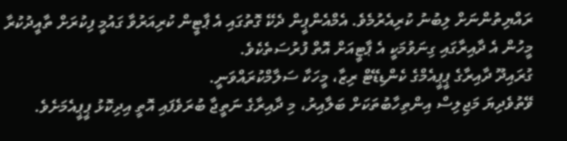ރައްޔިތުންނަށް ލިބުނު ކުރިއެރުމެވެ. އެމްއެންޕީން ދެކޭ ގޮތުގައި އެ ޕާޓީން ކުރިއަރުވާ ގައުމީ ފިކުރަށް ތާއީދުކުރާ މީހުން އެ ދާއިރާގައި ގިނަވުމަކީ އެ ޕާޓީއަށް އޮތް ފުރުސަތެކެވެ.
ގުރައިދޫ ދާއިރާގެ ޕީޕީއެމްގެ ކެންޑިޑޭޓް ރިޒާ، މީހަކާ ސަލާމްކުރައްވަނީ.
ވޭތުވެދިޔަ މަޖިލިސް އިންތިހާބުތަކަށް ބަލާއިރު، މި ދާއިރާގެ ނަތީޖާ ބުރަވެފައި އޮތީ އިދިކޮޅު ޕީޕީއެމަށެވެ.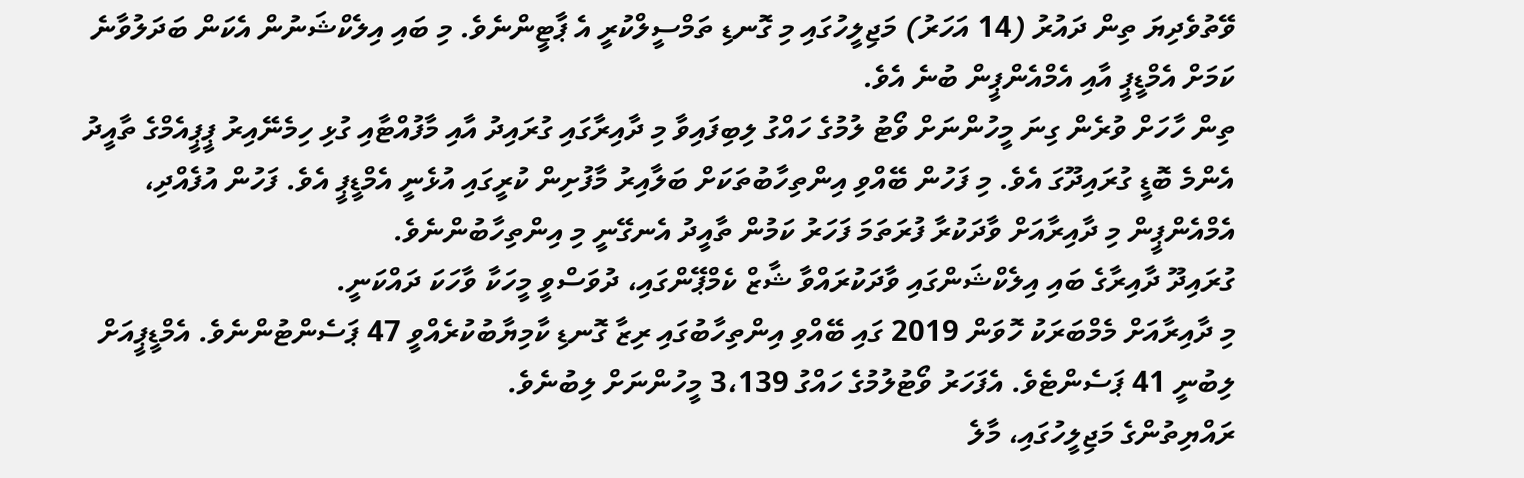ވޭތުވެދިޔަ ތިން ދައުރު (14 އަހަރު) މަޖިލީހުގައި މި ގޮނޑި ތަމްސީލްކުރީ އެ ޕާޓީންނެވެ. މި ބައި އިލެކްޝަނުން އެކަން ބަދަލުވާނެ ކަމަށް އެމްޑީޕީ އާއި އެމްއެންޕީން ބުނެ އެވެ.
ތިން ހާހަށް ވުރެން ގިނަ މީހުންނަށް ވޯޓު ލުމުގެ ހައްގު ލިބިފައިވާ މި ދާއިރާގައި ގުރައިދު އާއި މާފުއްޓާއި ގުޅި ހިމެނޭއިރު ޕީޕީއެމްގެ ތާއީދު އެންމެ ބޮޑީ ގުރައިދޫގަ އެވެ. މި ފަހުން ބޭއްވި އިންތިހާބުތަކަށް ބަލާއިރު މާފުށިން ކުރީގައި އުޅެނީ އެމްޑީޕީ އެވެ. ފަހުން އުފެއްދި، އެމްއެންޕީން މި ދާއިރާއަށް ވާދަކުރާ ފުރަތަމަ ފަހަރު ކަމުން ތާއީދު އެނގޭނީ މި އިންތިހާބުންނެވެ.
ގުރައިދޫ ދާއިރާގެ ބައި އިލެކްޝަންގައި ވާދަކުރައްވާ ޝާޒް ކެމްޕޭންގައި، ދުވަސްވީ މީހަކާ ވާހަކަ ދައްކަނީ.
މި ދާއިރާއަށް މެމްބަރަކު ހޮވަން 2019 ގައި ބޭއްވި އިންތިހާބުގައި ރިޒާ ގޮނޑި ކާމިޔާބުކުރެއްވީ 47 ޕަސެންޓުންނެވެ. އެމްޑީޕީއަށް ލިބުނީ 41 ޕަސެންޓެވެ. އެފަހަރު ވޯޓުލުމުގެ ހައްގު 3،139 މީހުންނަށް ލިބުނެވެ.
ރައްޔިތުންގެ މަޖިލީހުގައި، މާލެ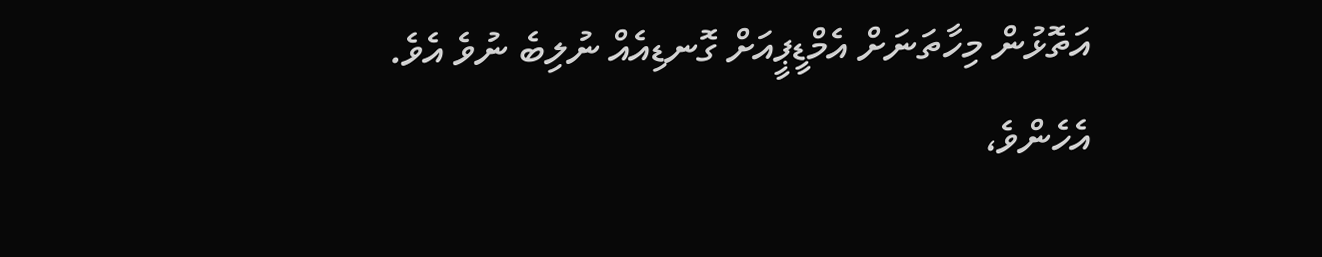އަތޮޅުން މިހާތަނަށް އެމްޑީޕީއަށް ގޮނޑިއެއް ނުލިބެ ނުވެ އެވެ.
އެހެންވެ،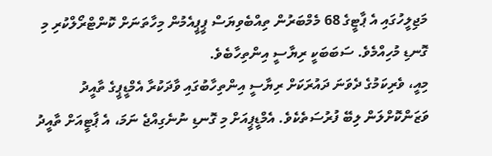މަޖިލީހުގައި އެ ޕާޓީގެ 68 މެމްބަރުން ތިއްބެވިޔަސް ޕީޕީއެމުން މިހާތަނަށް ކޮންޓްރޯލްކުރި މި ގޮނޑި މުހިއްމެވެ. ސަބަބަކީ ރިޔާސީ އިންތިހާބެވެ.
މިއީ، ވެރިކަމުގެ ދެވަނަ ދައުރަކަށް ރިޔާސީ އިންތިހާބުގައި ވާދަކުރާ އެމްޑީޕީގެ ތާއީދު ވަޒަންކޮށްލަން ލިބޭ ފުރުސަތެކެވެ. އެމްޑީޕީއަށް މި ގޮނޑި ނުނެގިއްޖެ ނަމަ، އެ ޕާޓީއަށް ތާއީދު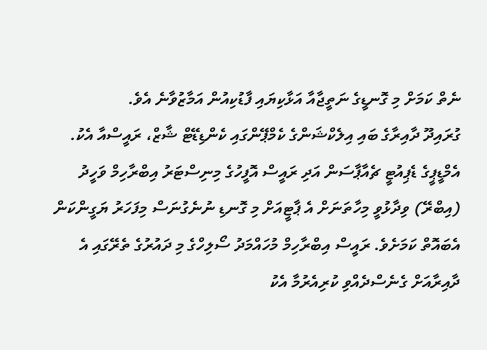ނެތް ކަމަށް މި ގޮނޑީގެ ނަތީޖާއާ އަޅާކިޔައި ފާޑުކިއުން އަމާޒުވާނެ އެވެ.
ގުރައިދޫ ދާއިރާގެ ބައި އިލެކްޝަންގެ ކެމްޕޭންގައި ކެންޑިޑޭޓް ޝާޒް، ރައީސްއާ އެކު.
އެމްޑީޕީގެ ޑެޕިއުޓީ ޗެއާޕާސަން އަދި ރައީސް އޮފީހުގެ މިނިސްޓަރު އިބްރާހިމް ވަހީދު (އިބްރޭ) ވިދާޅުވީ މިހާތަނަށް އެ ޕާޓީއަށް މި ގޮނޑި ނުނެގުނަސް މިފަހަރު ޔަގީންކަން އެބައޮތް ކަމަށެވެ. ރައީސް އިބްރާހިމް މުހައްމަދު ސޯލިހްގެ މި ދައުރުގެ ތެރޭގައި އެ ދާއިރާއަށް ގެނެސްދެއްވި ކުރިއެރުމާ އެކު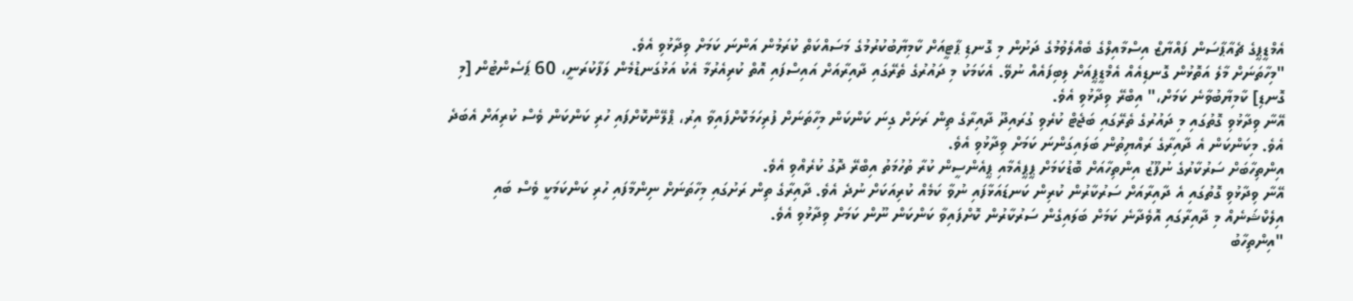އެމްޑީޕީގެ ޗެއާޕާސަން ފައްޔާޒް އިސްމާއިލްގެ ބެއްލެވުމުގެ ދަށުން މި ގޮނޑި ޕާޓީއަށް ކާމިޔާބުކުރުމުގެ މަސައްކަތް ކުރަމުން އަންނަ ކަމަށް ވިދާޅުވި އެވެ.
"މިހާތަނަށް މާލެ އަތޮޅުން ގޮނޑިއެއް އެމްޑީޕީއަށް ލިބިފައެއް ނުވޭ. އެކަމަކު މި ދައުރުގެ ތެރޭގައި ދާއިރާއަށް އައިސްފައި އޮތް ކުރިއެރުމާ އެކު އަޅުގަނޑުމެން ލަފާކުރަނީ، 60 ޕަސެންޓުން [މި ގޮނޑި] ކާމިޔާބުވާނެ ކަމަށް،" އިބްރޭ ވިދާޅުވި އެވެ.
އޭނާ ވިދާޅުވި ގޮތުގައި މި ދައުރުގެ ތެރޭގައި ބަޖެޓް ކުރެވި ގުރައިދޫ ދާއިރާގެ ތިން ރަށަށް ގިނަ ކަންކަން މިހާތަނަށް ފުރިހަމަކޮށްފައިވާ އިރު، ޕްލޭންކޮށްފައި ހުރި ކަންކަން ވެސް ކުރިއަށް އެބަދެ އެވެ. މިކަންކަން އެ ދާއިރާގެ ރައްޔިތުން ބަލައިގަންނަ ކަމަށް ވިދާޅުވި އެވެ.
އިންތިހާބަށް ސަރުކާރުގެ ނުފޫޒު އިންތިހާއަށް ބޮޑުކަމަށް ޕީޕީއެމާއި ޕީއެންސީން ކުރާ ތުހުމަތު އިބްރޭ ދޮގު ކުރެއްވި އެވެ.
އޭނާ ވިދާޅުވި ގޮތުގައި އެ ދާއިރާއަށް ސަރުކާރުން ކުރިން ކަނޑައަޅާފައި ނުވާ ކަމެއް ކުރިއަކަށް ނުދެ އެވެ. ދާއިރާގެ ތިން ރަށުގައި މިހާތަނަށް ނިންމާފައި ހުރި ކަންކަމަކީ ވެސް ބައި އިލެކްޝަނެއް މި ދާއިރާގައި އޮވެދާނެ ކަމަށް ބަލައިގެން ސަރުކާރުން ކޮށްފައިވާ ކަންކަން ނޫން ކަމަށް ވިދާޅުވި އެވެ.
"އިންތިހާބު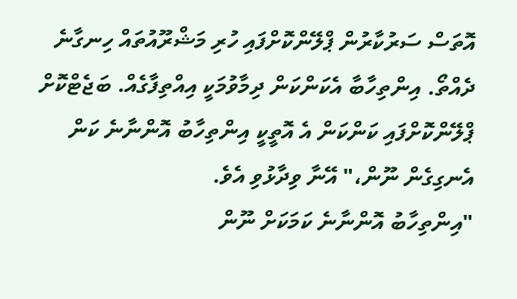އޮތަސް ސަރުކާރުން ޕްލޭންކޮށްފައި ހުރި މަޝްރޫއުތައް ހިނގާނެ ދެއްތޯ. އިންތިހާބާ އެކަންކަން ދިމާވުމަކީ އިއްތިފާގެއް. ބަޖެޓްކޮށް ޕްލޭންކޮށްފައި ކަންކަން އެ އޮތީކީ އިންތިހާބު އޮންނާނެ ކަން އެނގިގެން ނޫން،" އޭނާ ވިދާޅުވި އެވެ.
"އިންތިހާބު އޮންނާނެ ކަމަކަށް ނޫން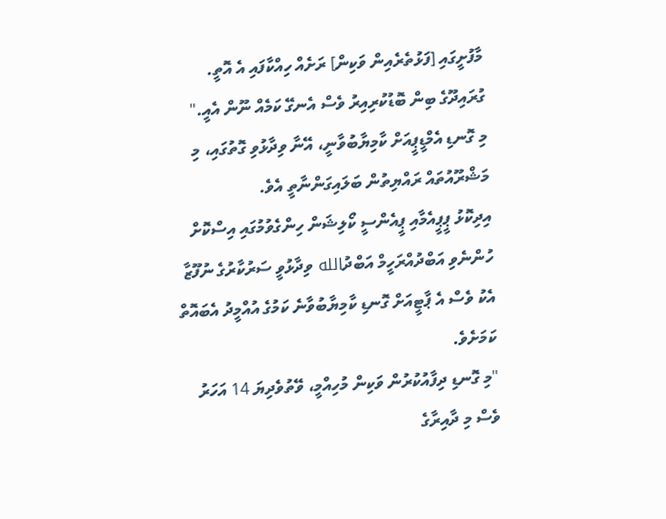މާފުށީގައި [ފަޅުތެރެއިން ވަކިން] ރަށެއް ހިއްކާފައި އެ އޮތީ. ގުރައިދޫގެ ބިން ބޮޑުކުރިއިރު ވެސް އެނގޭ ކަމެއް ނޫން އެއީ."
މި ގޮނޑި އެމްޑީޕީއަށް ކާމިޔާބުވާނީ، އޭނާ ވިދާޅުވި ގޮތުގައި، މި މަޝްރޫއުތައް ރައްޔިތުން ބަލައިގަންނާތީ އެވެ.
އިދިކޮޅު ޕީޕީއެމާއި ޕީއެންސީ ކޯލިޝަން ހިންގެވުމުގައި އިސްކޮށް ހުންނެވި އަބްދުއްރަހީމް އަބްދުالله ވިދާޅުވީ ސަރުކާރުގެ ނުފޫޒާ އެކު ވެސް އެ ޕާޓީއަށް ގޮނޑި ކާމިޔާބުވާނެ ކަމުގެ އުއްމީދު އެބައޮތް ކަމަށެވެ.
"މި ގޮނޑި ދިފާއުކުރުން ވަކިން މުހިއްމީ، ވޭތުވެދިޔަ 14 އަހަރު ވެސް މި ދާއިރާގެ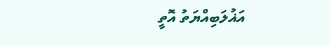އަޣުލަބިއްޔަތު އޮތީ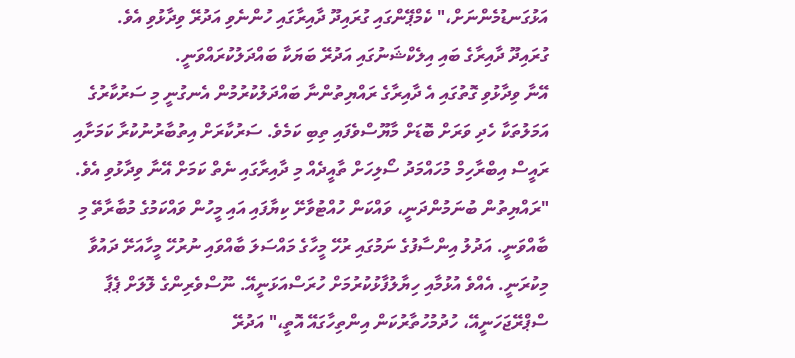އަޅުގަނޑުމެންނަށް،" ކެމްޕޭންގައި ގުރައިދޫ ދާއިރާގައި ހުންނެވި އަދުރޭ ވިދާޅުވި އެވެ.
ގުރައިދޫ ދާއިރާގެ ބައި އިލެކްޝަނުގައި އަދުރޭ ބަޔަކާ ބައްދަލުކުރައްވަނީ.
އޭނާ ވިދާޅުވި ގޮތުގައި އެ ދާއިރާގެ ރައްޔިތުންނާ ބައްދަލުކުރުމުން އެނގުނީ މި ސަރުކާރުގެ އަމަލުތަކާ ހެދި ވަރަށް ބޮޑަށް މާޔޫސްވެފައި ތިބި ކަމެވެ. ސަރުކާރަށް އިތުބާރުނުކުރާ ކަމަށާއި ރައީސް އިބްރާހިމް މުހައްމަދު ސޯލިހަށް ތާއީދެއް މި ދާއިރާގައި ނެތް ކަމަށް އޭނާ ވިދާޅުވި އެވެ.
"ރައްޔިތުން ބުނަމުންދަނީ، ވައްކަން ހުއްޓުވާށޭ ކިޔާފައި އައި މީހުން ވައްކަމުގެ މުބާރާތޭ މި ބާއްވަނީ. އަދުލު އިންސާފުގެ ނަމުގައި ރުހޭ މީހާގެ މައްސަލަ ބާއްވައި ނުރުހޭ މީހާއަށޭ ދައުވާ މިކުރަނީ. އެއްވެ އުޅުމާއި ހިޔާލުފާޅުކުރުމަށް ހުރަސްއަޅަނީއޭ. ނޫސްވެރިންގެ ލޮލަށް ޕެޕާ ސްޕްރޭޖަހަނީއޭ، ހުދުމުހުތާރުކަން އިންތިހާގައޭ އޮތީ،" އަދުރޭ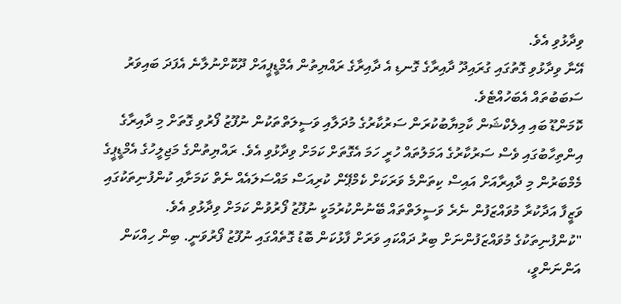ވިދާޅުވި އެވެ.
އޭނާ ވިދާޅުވި ގޮތުގައި ގުރައިދޫ ދާއިރާގެ ގޮނޑި އެ ދާއިރާގެ ރައްޔިތުން އެމްޑީޕީއަށް ދޫކޮށްނުލާނެ އެފަދަ ބައިވަރު ސަބަބުތައް އެބަހުއްޓެވެ.
ކޮމަންޑޫ ބައި އިލެކްޝަން ކާމިޔާބުކުރަން ސަރުކާރުގެ މުދަލާއި ވަސީލަތްތަކުން ނުފޫޒު ފޯރުވި ގޮތަށް މި ދާއިރާގެ އިންތިހާބުގައި ވެސް ސަރުކާރުގެ އަމަލުތައް ހުރީ ހަމަ އެގޮތަށް ކަމަށް ވިދާޅުވި އެވެ. ރައްޔިތުންގެ މަޖިލީހުގެ އެމްޑީޕީގެ މެމްބަރުން މި ދާއިރާއަށް އައިސް ކިތަންމެ ވަރަކަށް ކެމްޕޭން ކުރިއަސް މައްސަލައެއް ނެތް ކަމަށާއި ކުންފުނިތަކުގައި ވަޒީފާ އަދާކުރާ މުވައްޒަފުން ނެރެ ވަސީލަތްތައް ބޭނުންކުރުމަކީ ނުފޫޒު ފޯރުވުން ކަމަށް ވިދާޅުވި އެވެ.
"ކުންފުނިތަކުގެ މުވައްޒަފުންނަށް ބިރު ދައްކައި ވަރަށް ފާޅުކަން ބޮޑު ގޮތެއްގައި ނުފޫޒު ފޯރުވަނީ. ބިން ހިއްކަން އަންނަންވީ،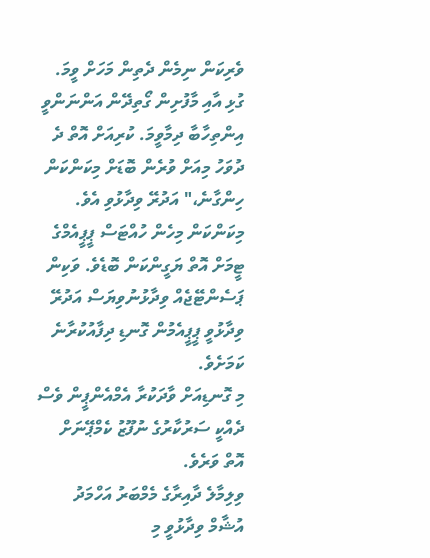ވެރިކަން ނިމެން ދެތިން މަހަށް ވީމަ. ގުޅި އާއި މާފުށިން ގޯތިދޭން އަންނަންވީ އިންތިހާބާ ދިމާވީމަ. ކުރިއަށް އޮތް ދެ ދުވަހު މިއަށް ވުރެން ބޮޑަށް މިކަންކަން ހިންގާނެ،" އަދުރޭ ވިދާޅުވި އެވެ.
މިކަންކަން މިހެން ހުއްޓަސް ޕީޕީއެމްގެ ޓީމަށް އޮތް ޔަގީންކަން ބޮޑެވެ. ވަކިން ޕަސެންޓޭޖެއް ވިދާޅުނުވިޔަސް އަދުރޭ ވިދާޅުވީ ޕީޕީއެމުން ގޮނޑި ދިފާއުކުރާނެ ކަމަށެވެ.
މި ގޮނޑިއަށް ވާދަކުރާ އެމްއެންޕީން ވެސް ދެއްކީ ސަރުކާރުގެ ނުފޫޒު ކެމްޕޭނަށް އޮތް ވަރެވެ.
ވިލިމާލެ ދާއިރާގެ މެމްބަރު އަހްމަދު އުޝާމް ވިދާޅުވީ މި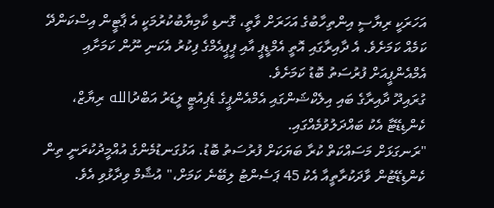އަހަރަކީ ރިޔާސީ އިންތިހާބުގެ އަހަރަށް ވާތީ، ގޮނޑި ކާމިޔާބުކުރުމަކީ އެ ޕާޓީން އިސްކަންދޭ ކަމެއް ކަމަށެވެ. އެ ދާއިރާގައި އޮތީ އެމްޑީޕީ އާއި ޕީޕީއެމްގެ ފިކުރު އެކަނި ނޫން ކަމަށާއި އެމްއެންޕީއަށް ފުރުސަތު ބޮޑު ކަމަށެވެ.
ގުރައިދޫ ދާއިރާގެ ބައި އިލެކްޝަންގައި އެމްއެންޕީގެ ޑެޕިއުޓީ ލީޑަރު އަބްދުالله ރިޔާޒް، ކެންޑިޑޭޓާ އެކު ބައްދަލުވުމެއްގައި.
"ރަނގަޅަށް މަސައްކަތް ކުރާ ބަޔަކަށް ފުރުސަތު ބޮޑު. އަޅުގަނޑުމެންގެ އުއްމީދުކުރަނީ ތިން ކެންޑިޑޭޓުން ވާދަކުރާތީއާ އެކު 45 ޕަސެންޓު ލިބޭނެ ކަމަށް،" އުޝާމް ވިދާޅުވި އެވެ.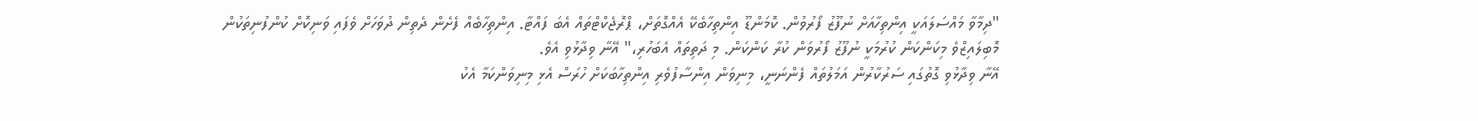"ދިމާވާ މައްސަލައަކީ އިންތިހާއަށް ނުފޫޒު ފޯރުވުން. ކޮމަންޑޫ އިންތިހާބެކޭ އެއްގޮތަށް، ޕްރޮޖެކްޓްތައް އެބަ ފައްޓާ. އިންތިހާބެއް ފެށެން ދެތިން ދުވަހަށް ވެފައި ވަނިކޮށް ކުންފުނިތަކުން މޮބިލައިޒްވެ މިކަންކަން ކުރުމަކީ ނުފޫޒު ފޯރުވަން ކުރާ ކަންކަން. މި ދަތިތައް އެބަހުރި،" އޭނާ ވިދާޅުވި އެވެ.
އޭނާ ވިދާޅުވި ގޮތުގައި ސަރުކާރުން އަމަލުތައް ފެންނަނީ، މިނިވަން އިންސާފުވެރި އިންތިހާބަކަށް ހުރަސް އެޅި މިނިވަންކަމާ އެކު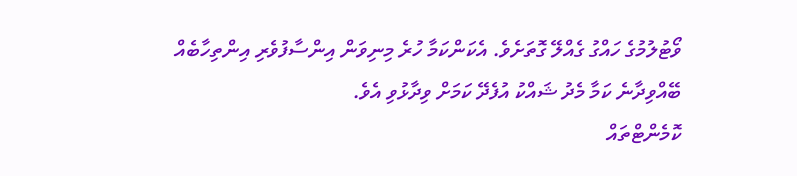ވޯޓުލުމުގެ ހައްގު ގެއްލޭ ގޮތަށެވެ. އެކަންކަމާ ހުރެ މިނިވަން އިންސާފުވެރި އިންތިހާބެއް ބޭއްވިދާނެ ކަމާ މެދު ޝައްކު އުފެދޭ ކަމަށް ވިދާޅުވި އެވެ.
ކޮމެންޓްތައް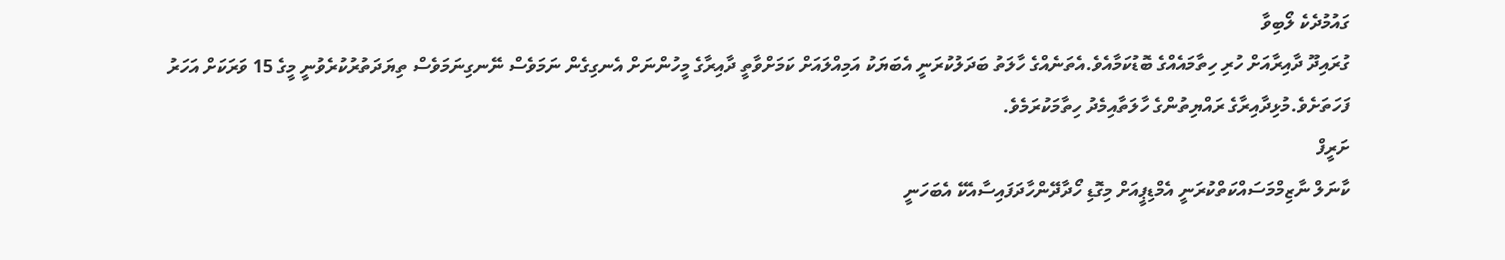ގައުމުދެކެ ލޯބިވާ
ގުރައިދޫ ދާއިރާއަށް ހުރި ހިތާމައެއްގެ ބޮޑުކަމާއެވެ.އެތަނެއްގެ ހާލަތު ބަދަލުކުރަނީ އެބަޔަކު އަމިއްލައަށް ކަމަށްވާތީ ދާއިރާގެ މީހުންނަށް އެނގިގެން ނަމަވެސް ނޭނގިނަމަވެސް ތިޔަދަތުރުކުރެވުނީ މީގެ 15 ވަރަކަށް އަހަރު ފަހަތަށެވެ.މުޅިދާއިރާގެ ރައްޔިތުންގެ ހާލަތާއިމެދު ހިތާމަކުރަމެވެ.
ށަރީފް
ކާނަލް ނާޒިމްމަސައްކަތްކުރަނީ އެމްޑިޕީއަށް މިގޮޑި ހޯދާދޭންހާދަފައިސާއެކޭ އެބަހަނީ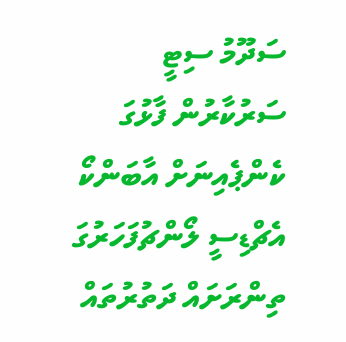ސަދޫމު ސިޓީ
ސަރުކާރުން ފާޅުގަ ކެންޕެއިނަށް އާބަންކޯ އެޗްޑިސީ ލޯންޗުފަހަރުގަ ތިންރަށައް ދަތުރުތައް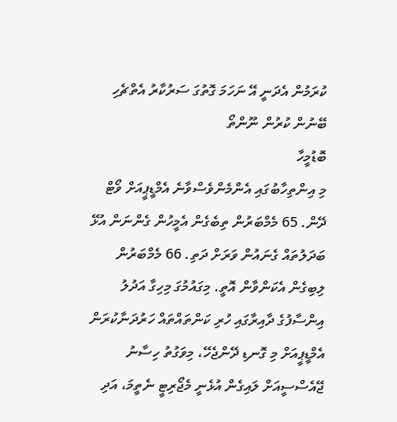ކުރަމުން އެދަނީ އޭ ނަހަމަ ގޮތުގަ ސަރުކާރު އެތްޗެހި ބޭނުން ކުރުން ނޫންތޯ
ބޮޑުމީހާ
މި އިންތިހާބުގައި އެންމެންވެސްވާނެ އެމްޑީޕީއަށް ވޯޓް ދޭން. 65 މެމްބަރުން ތިބެގެން އެމީހުން ގެންނަން އުޅޭ ބަދަލުތައް ގެނައުން ވަރަށް ދަތި. 66 މެމްބަރުން ލިބިގެން އެކަންވާން އޮތީ. މިގައުމުގަ މިހިގާ އަދުލު އިންސާފުގެ ދާއިރާގައި ހުރި ކަންތައްތައް ހަރުދަނާކުރަން އެމްޑީޕީއަށް މި ގޮނޑި ދޭންޖެހޭ، މިވަގުތު ހިސާނު ޖޭއެސްސީއަށް ލައިގެން އުޅެނީ މެޖޯރިޓީ ނެތީމަ، އަދި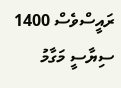ރައީސްވެސް 1400 ސިޔާސީ މަގާމު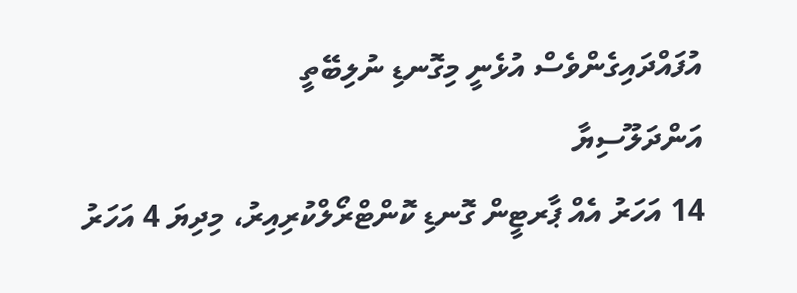އުފައްދައިގެންވެސް އުޅެނީ މިގޮނޑި ނުލިބޭތީ
އަންދަލޫސިޔާ
14 އަހަރު އެއް ޕާރޓީން ގޮނޑި ކޮންޓްރޯލްކުރިއިރު، މިދިޔަ 4 އަހަރު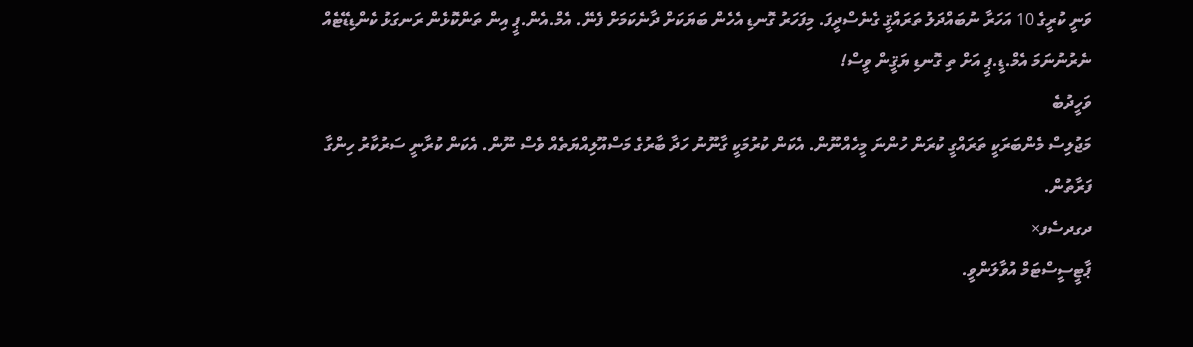ވަނީ ކުރީގެ 10 އަހަރާ ނުބައްދަލު ތަރައްޤީ ގެނެސްދީފަ. މިފަހަރު ގޮނޑި އެހެން ބަޔަކަށް ދާނެކަމަށް ފެނޭ. އެމް.އެން.ޕީ އިން ތަންކޮޅެން ރަނގަޅު ކެންޑިޑޭޓެއް ނެރުނުނަމަ އެމް.ޑީ.ޕީ އަށް ތި ގޮނޑި ޔަޤީން ވީސް!
ވަހީދުބެ
މަޖުލިސް މެންބަރަކީ ތަރައްގީ ކުރަން ހުންނަ މީހެއްނޫން. އެކަން ކުރުމަކީ ގާނޫނު ހަދާ ބާރުގެ މަސްއޫލިއްޔަތެއް ވެސް ނޫން. އެކަން ކުރާނީ ސަރުކާރު ހިންގާ ފަރާތުން.
ދގދސެފ×
ޕާޓީސީސްޓަމް އުވާލަންވީ.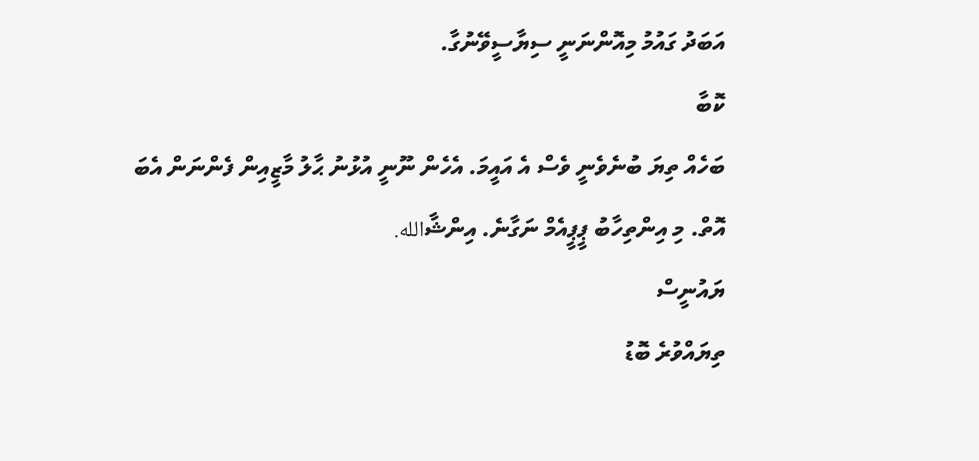އަބަދު ގައުމު މިއޮންނަނީ ސިޔާސީވޭނުގާ.
ކޮބާ
ބަހެއް ތިޔަ ބުނެވެނީ ވެސް އެ އައީމަ. އެހެން ނޫނީ އުޅުނު ޙާލު މާޒީއިން ފެންނަން އެބަ އޮތް. މި އިންތިހާބު ޕީޕީއެމް ނަގާނެ. އިންޝާالله.
ޔައުނީސް
ތިޔައްވުރެ ބޮޑު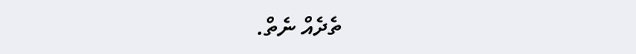ތެދެއް ނެތް.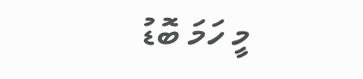މީ ހަމަ ބޮޑު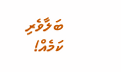ބަލާވެރި ކަމެއް!